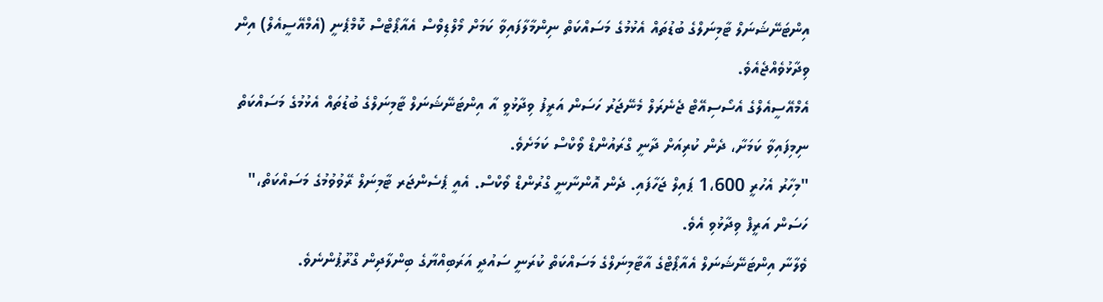އިންޓަނޭޝަނަލް ޓާމިނަލްގެ ބުޑުތައް އެޅުމުގެ މަސައްކަތް ނިންމާލާފައިވާ ކަމަށް މޯލްޑިވްސް އެއާޕޯޓްސް ކޮމްޕެނީ (އެމްއޭސީއެލް) އިން ވިދާޅުވެއްޖެއެވެ.
އެމްއޭސީއެލްގެ އެސޯސިއޭޓް ޖެނެރަލް މެނޭޖަރު ހަސަން އަރީފު ވިދާޅުވީ އާ އިންޓަނޭޝަނަލް ޓާމިނަލްގެ ބުޑުތައް އެޅުމުގެ މަސައްކަތް ނިމިފައިވާ ކަމަށާ، ދެން ކުރިއަށް ދާނީ ގްރައުންޑް ވޯކްސް ކަމަށެވެ.
"މިހާރު އެހުރީ 1،600 ޕައިލް ޖަހާފައި. ދެން އޮންނާނީ ގްރުންޑް ވޯކްސް. އެއީ ޕެސެންޖަރ ޓާމިނަލް ރޭވުވުމުގެ މަސައްކަތް،" ހަސަން އަރީފް ވިދާޅުވި އެވެ.
ވެލާނާ އިންޓަނޭޝަނަލް އެއާޕޯޓްގެ އާޓާމިނަލްގެ މަސައްކަތް ކުރަނީ ސައުދީ އަރަބިއްޔާގެ ބިންލާދިން ގްރޫޕުންނެވެ.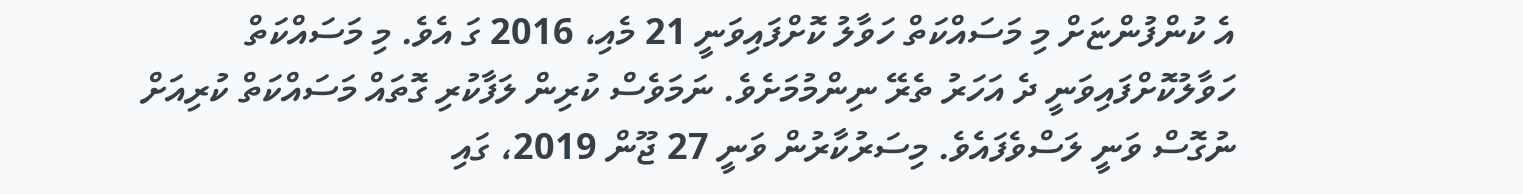އެ ކުންފުންޏަށް މި މަސައްކަތް ހަވާލު ކޮށްފައިވަނީ 21 މެއި، 2016 ގަ އެވެ. މި މަސައްކަތް ހަވާލުކޮށްފައިވަނީ ދެ އަހަރު ތެރޭ ނިންމުމަށެވެ. ނަމަވެސް ކުރިން ލަފާކުރި ގޮތައް މަސައްކަތް ކުރިއަށް ނުގޮސް ވަނީ ލަސްވެފައެވެ. މިސަރުކާރުން ވަނީ 27 ޖޫން 2019، ގައި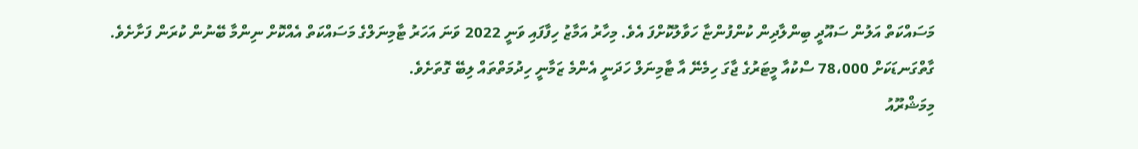މަސައްކަތް އަލުން ސައޫދީ ބިންލާދިން ކުންފުންޏާ ހަވާލުކޮށްފަ އެވެ. މިހާރު އަމާޒު ހިފާފައި ވަނީ 2022 ވަނަ އަހަރު ޓާމިނަލްގެ މަސައްކަތް އެއްކޮށް ނިންމާ ބޭނުން ކުރަން ފަށާށެވެ.
ގާތްގަނޑަކަށް 78،000 ސްކުއާ މީޓަރުގެ ޖާގަ ހިމެނޭ އާ ޓާމިނަލް ހަދަނީ އެންމެ ޒަމާނީ ހިދުމަތްތައް ލިބޭ ގޮތަށެވެ.
މިމަޝްރޫއު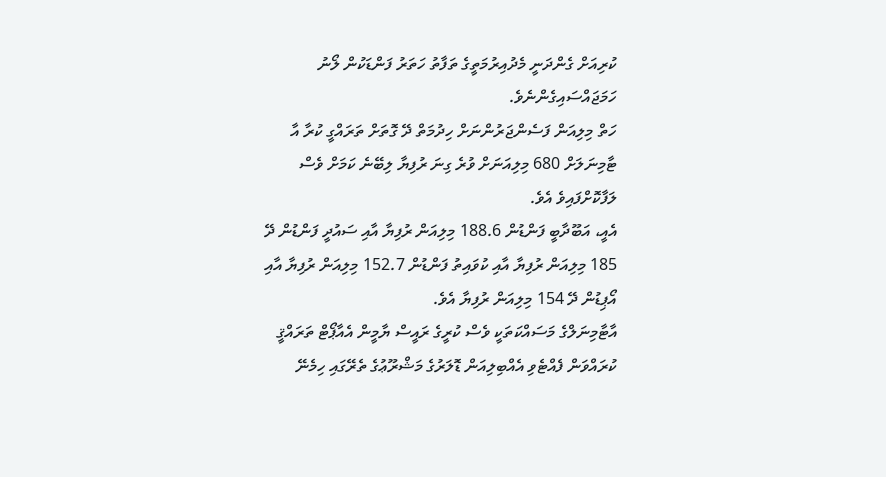ކުރިއަށް ގެންދަނީ މެދުއިރުމަތީގެ ތަފާތު ހަތަރު ފަންޑަކުން ލޯނު ހަމަޖައްސައިގެންނެވެ.
ހަތް މިލިއަން ފަސެންޖަރުންނަށް ހިދުމަތް ދޭ ގޮތަށް ތަރައްގީ ކުރާ އާ ޓާމިނަލަށް 680 މިލިއަނަށް ވުރެ ގިނަ ރުފިޔާ ލިބޭނެ ކަމަށް ވެސް ލަފާކޮށްފައިވެ އެވެ.
އެއީ، އަބޫދާބީ ފަންޑުން 188.6 މިލިއަން ރުފިޔާ އާއި ސައުދީ ފަންޑުން ދޭ 185 މިލިއަން ރުފިޔާ އާއި ކުވައިތު ފަންޑުން 152.7 މިލިއަން ރުފިޔާ އާއި އޯޕިޑުން ދޭ 154 މިލިއަން ރުފިޔާ އެވެ.
އާޓާމިނަލްގެ މަސައްކަތަކީ ވެސް ކުރީގެ ރައީސް ޔާމީން އެއާޕޯޓް ތަރައްޤީ ކުރައްވަން ފެއްޓެވި އެއްބިލިއަން ޑޮލަރުގެ މަޝްރޫޢުގެ ތެރޭގައި ހިމެނޭ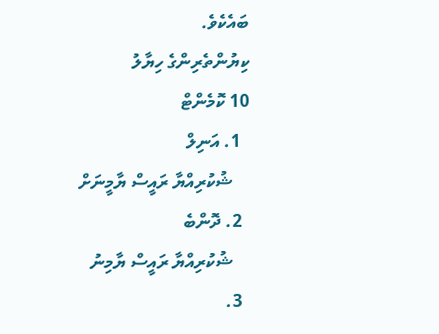ބައެކެވެ.
ކިޔުންތެރިންގެ ހިޔާލު
10 ކޮމެންޓް
  1. އަނިލް
    ޝުކުރިއްޔާ ރައީސް ޔާމީނަށް
  2. ދޮންބެ
    ޝުކުރިއްޔާ ރައީސް ޔާމިނު
  3.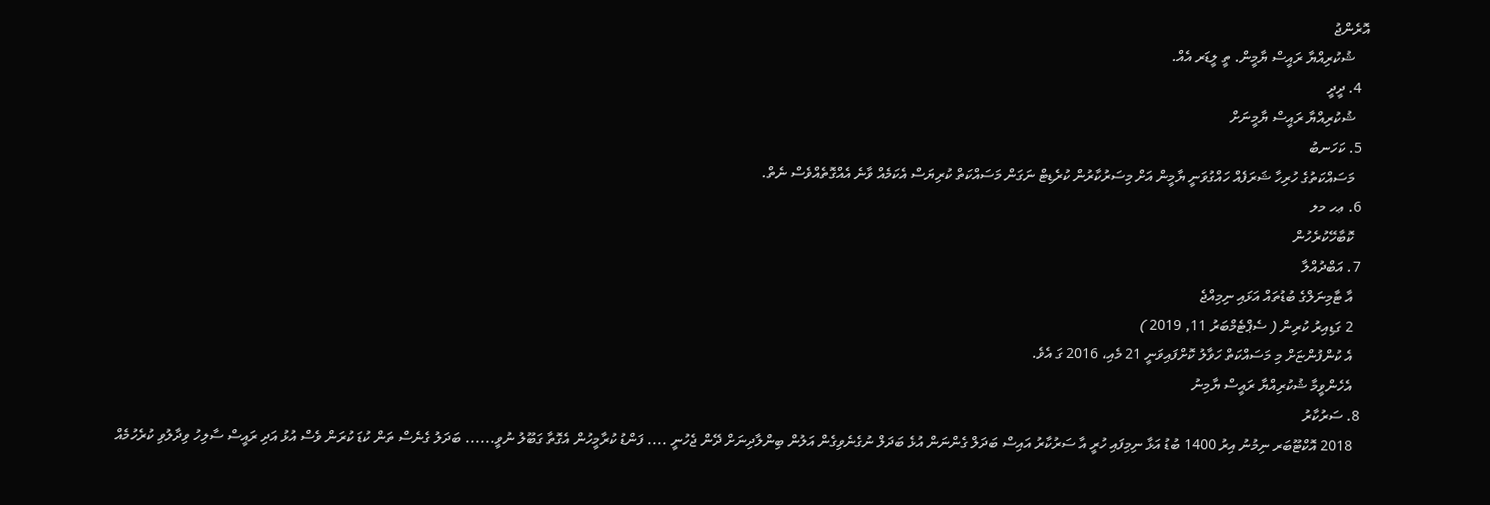އޮރެންޖު
    ޝުކުރިއްޔާ ރައީސް ޔާމީން. ތީ ލީޑަރ އެއް.
  4. ދީދީ
    ޝުކުރިއްޔާ ރައީސް ޔާމީނަށް
  5. ކަހަނބު
    މަސައްކަތުގެ ހުރިހާ ޝަރަފެއް ހައްގުވަނީ ޔާމީން އަށް މިސަރުކާރުން ކުރެޑިޓް ނަގަން މަސައްކަތް ކުރިޔަސް އެކަމެއް ވާނެ އެއްގޮތެއްވެސް ނެތް.
  6. ޢހ މލ
    ކޮބާހޭކުރެހުން
  7. އަބްދުއްލާ
    އާ ޓާމިނަލްގެ ބުޑުތައް އަޅައި ނިމިއްޖެ
    2 ގަޑިއިރު ކުރިން ( ސެޕްޓެމްބަރު 11, 2019 )
    އެ ކުންފުންޏަށް މި މަސައްކަތް ހަވާލު ކޮށްފައިވަނީ 21 މެއި، 2016 ގަ އެވެ.
    އެހެންވީމާ ޝުކުރިއްޔާ ރައީސް ޔާމިނު
  8. ސަރުކާރު
    2018 އޮކްޓޫބަރ ނިމުނު އިރު 1400 ބުޑު އަޅާ ނިމިފައި ހުރީ އާ ސަރުކާރު އައިސް ބަދަލް ގެންނަން އުޅެ ބަދަލް ނުގެނެވިގެން އަލުން ބިންލާދިނަށް ދޭން ޖެހުނީ .... ފަންޑު ކުރާމީހުން އެގޮތާ ގަބޫލު ނުވީ...... ބަދަލު ގެނެސް ތަން ކުޑަ ކުރަން ވެސް އުޅު އަދި ރައީސް ސާލިހު ވިދާލުވި ކުރެހުމެއް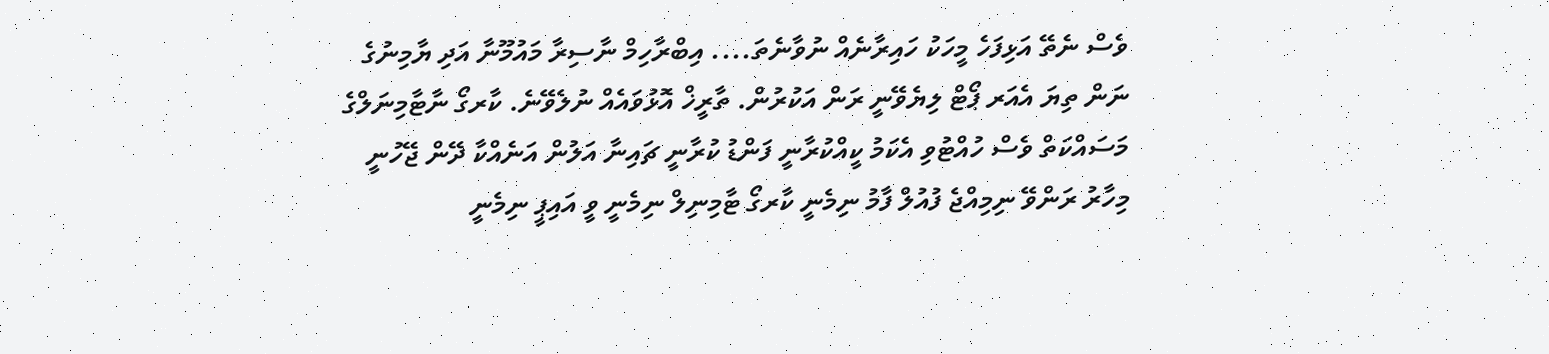ވެސް ނެތޭ އަޅިފަހެ މީހަކު ހައިރާނެއް ނުވާނެތަ.... އިބްރާހިމް ނާސިރާ މައުމޫނާ އަދި ޔާމިނުގެ ނަން ތިޔަ އެއަރ ޕޯޓް ލިޔެވޭނީ ރަން އަކުރުން. ތާރީޚް އޮޅުވައެއް ނުލެވޭނެ. ކާރގޯ ނާޓާމިނަލްގެ މަސައްކަތް ވެސް ހުއްޓުވި އެކަމު ކީއްކުރާނީ ފަންޑު ކުރާނީ ޗައިނާ އަލުން އަނެއްކާ ދޭން ޖޭހުނީ މިހާރު ރަންވޭ ނިމިއްޖެ ފުއުލް ފާމު ނިމެނީ ކާރގޯ ޓާމިނިލް ނިމެނީ ވީ އައިޕީ ނިމެނީ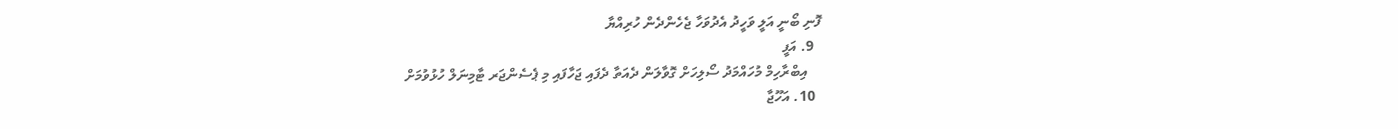ފޮނި ބޯނީ އަލީ ވަހީދު އެދުވަހާ ޖެހެންދެން ހުރިއްޔާ
  9. އަފީ
    އިބްރާހިމް މުހައްމަދު ސޯލިހަށް ގޮވާލަން ދެއަތާ ދެފައި ޖަހާފައި މި ޕެސެންޖަރ ޓާމިނަލް ހުޅުވުމަށް
  10. އަހޫޖާ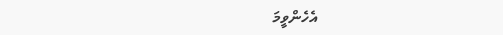އެހެންވީމަ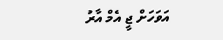އަވަހަށް ޖީ އެމް އާރު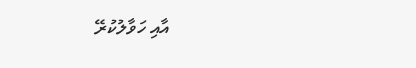އާއި ހަވާލުކުރޭ